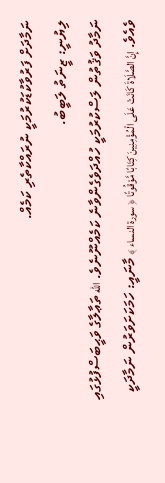ނަމާދަށް ފަރުވާކުޑަކުރުމަކީ ނުރައްކާތެރި ކަމެއް.
ލިޔުނީ: ޒީނަތު ލަބީބު.
ނަމާދު ވަޤުތުން ލަސްކުރުމަކީ ހުއްދަވެގެންވާނެ ކަމެއްނޫނެވެ. الله ތަޢާލާގެ ވަޙީބަސްފުޅުގައި ވެއެވެ. إِنَّ الصَّلَاةَ كَانَتْ عَلَى الْمُؤْمِنِينَ كِتَابًا مَّوْقُوتًا ﴿ سورة النساء ﴾ މާނައީ: ހަމަކަށަވަރުން ނަމާދަކީ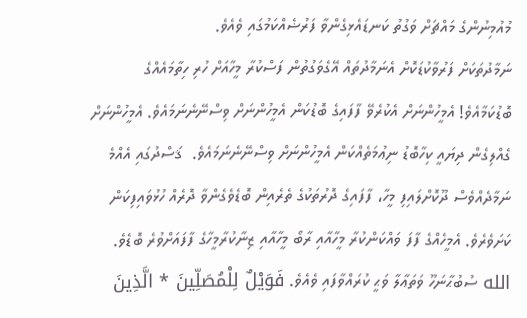މުއުމިނުންގެ މައްޗަށް ވަގުތު ކަނޑައެޅިގެންވާ ފަރުޟެއްކަމުގައި ވެއެވެ.
ނަމާދުތަކަށް ފަރުވާކުޑަކޮށް އެނަމާދުތައް އޭގެވަގުތުން ފަސްކުރާ މީހާއަށް ހުރި ހިތާމައެއްގެ ބޮޑުކަމާއެވެ! އެމީހުންނަށް އެކުރެވޭ ފާފައިގެ ބޮޑުކަން އެމީހުންނަށް ވިސްނޭނެނަމައެވެ. އެމީހުންނަށް ގެއްލިގެން ދިޔައީ ކިހާބޮޑު ނިޢުމަތެއްކަން އެމީހުންނަށް ވިސްނޭނެނަމައެވެ.  ޤަސްދުގައި އެއްމެ ނަމާދެއްވެސް ދޫކޮށްލައިފި މީހާ، ފާފައިގެ ދޮރުތަކުގެ ތެރެއިން ބޮޑެވެގެންވާ ދޮރެއް ހުޅުވައިފިކަން ކަށަވެރެވެ. އެމީހެއްގެ ފާފަ ވައްކަންކުރާ މީހާއާއި ރާބޯ މީހާއާއި ޒިނާކުރާމީހާގެ ފާފައަށްވުރެ ބޮޑެވެ.
الله ސުބުޙާނަހޫ ވަތަޢާލާ ވަޙީ ކުރައްވާފައި ވެއެވެ. فَوَيْلٌ لِلْمُصَلِّينَ * الَّذِينَ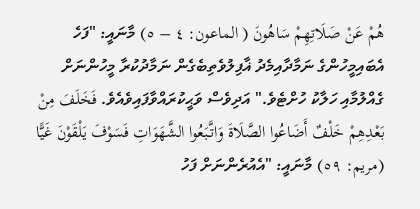هُمْ عَنْ صَلَاتِهِمْ سَاهُونَ ( الماعون: ٤ – ٥) މާނައީ: "ފަހެ އެބައިމީހުންގެ ނަމާދާއިމެދު ޣާފިލުވެތިބެގެން ނަމާދުކުރާ މީހުންނަށް ގެއްލުމާއި ހަލާކު ހުށްޓެވެ." އަދިވެސް ވަޙީކުރައްވާފައިވެއެވެ. فَخَلَفَ مِنْ بَعْدِهِمْ خَلْفٌ أَضَاعُوا الصَّلَاةَ وَاتَّبَعُوا الشَّهَوَاتِ فَسَوْفَ يَلْقَوْنَ غَيًّا (مريم: ٥٩) މާނައީ: "އެއުރެންނަށް ފަހު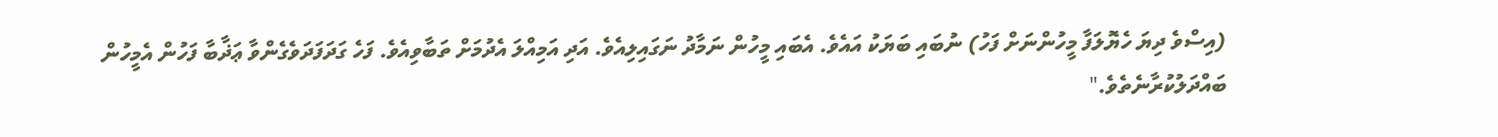(އިސްވެ ދިޔަ ހެޔޮލަފާ މީހުންނަށް ފަހު) ނުބައި ބަޔަކު އައެވެ. އެބައި މީހުން ނަމާދު ނަގައިލިއެވެ. އަދި އަމިއްލަ އެދުމަށް ތަބާވިއެވެ. ފަހެ ގަދަފަދަވެގެންވާ ޢަޛާބާ ފަހުން އެމީހުން ބައްދަލުކުރާނެތެވެ."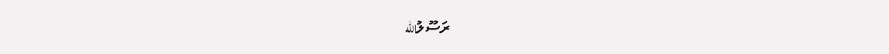ރަސޫލުالله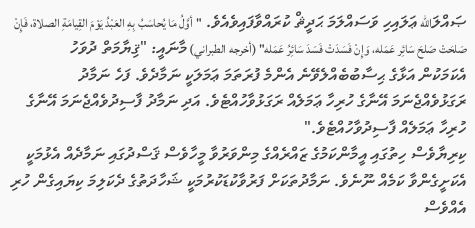ޞައްލަالله ޢަލައިހި ވަސައްލަމަ ޙަދީޘް ކުރައްވާފައިވެއެވެ. "أوَّلُ مَا يُحاسَبُ بِهِ العَبْدُ يَوْمَ القِيامَةِ الصلاة، فَإِنْ صَلحَتْ صَلحَ سَائِر عَمَله، وَإِنْ فَسَدَتْ فَسَدَ سَائِرُ عَمَله" (أخرجه الطبراني) މާނައީ: "ޤިޔާމަތް ދުވަހު އެކަމަކުން އަޅާގެ ޙިސާބުބެއްލެވޭނެ އެންމެ ފުރަތަމަ ޢަމަލަކީ ނަމާދެވެ. ފަހެ ނަމާދު ރަގަޅުވެއްޖެނަމަ އޭނާގެ ހުރިހާ ޢަމަލެއް ރަގަޅުވާހުއްޓެވެ. އަދި ނަމާދު ފާސިދުވެއްޖެނަމަ އޭނާގެ ހުރިހާ ޢަމަލެއް ފާސިދުވާހުއްޓެވެ."
ކިރިޔާވެސް ހިތުގައި އީމާންކަމުގެ ޒައްރެއްގެ މިންވަރުވާ މީހާވެސް ޤަސްދުގައި ނަމާދެއް އެޅުމަކީ އެކަށީގެންވާ ކަމެއް ނޫނެވެ. ނަމާދުތަކަށް ފަރުވާކުޑަކުރުމަކީ ޝަހާދަތުގެ ދެކަލިމަ ކިޔައިގެން ހުރި އެއްވެސް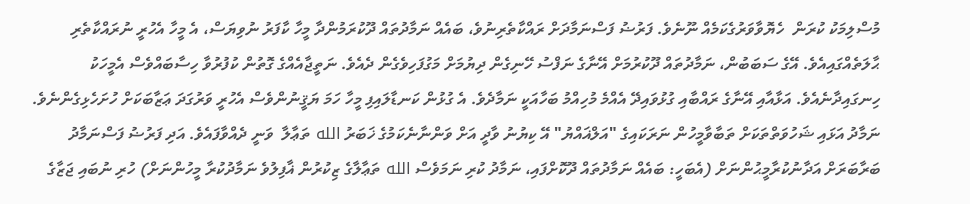މުސްލިމަކު ކުރަން  ހެޔޮވާވަރުގެކަމެއް ނޫނެވެ. ފަރުޟު ފަސްނަމާދަށް ރައްކާތެރިނުވެ، ބައެއް ނަމާދުތައް ދޫކުރަމުންދާ މީހާ ކާފަރު ނުވިޔަސް، އެ މީހާ އެހުރީ ނުރައްކާތެރި ޙާލަތެއްގައިއެވެ. އޭގެ ސަބަބުން، ނަމާދުތައް ދޫކުރުމަށް އޭނާގެ ނަފްސު ހޭނިގެން ދިޔުމަށް މަގުފަހިވެގެން ދެއެވެ. ނަތީޖާއެއްގެ ގޮތުން ކުފުރުވާ ހިސާބައްވެސް އެމީހަކު ހިނގައިދާނެއެވެ. އަޅާއާއި އޭނާގެ ރައްބާއި ގުޅުވައިދޭ އެއްމެ މުހިއްމު ބަހާއަކީ ނަމާދެވެ. އެ ގުޅުން ކަނޑާލައިފި މީހާ ހަމަ ޔަޤީނުންވެސް އެހުރީ ވަރުގަދަ ޢަޒާބަކަށް ހުށަހެޅިގެންނެވެ.
ނަމާދު އަޅައި ޝަހުވަތްތަކަށް ތަބާވާމީހުން ނަރަކައިގެ "އަލްޣައްޔު" އޭ ކިޔުނު ވާދީ އަށް ވަންނާނެކަމުގެ ޚަބަރު الله ތަޢާލާ  ވަނީ ދެއްވާފައެވެ. އަދި ފަރުޟު ފަސްނަމާދު ބަރާބަރަށް އަދާނުކުރާމީޙުންނަށް (އެބަހީ: ބައެއް ނަމާދުތައް ދޫކޮށްފައި، ނަމާދު ކުރި ނަމަވެސް الله ތަޢާލާގެ ޒިކުރުން ޣާފިލުވެ ނަމާދުކުރާ މީހުންނަށް) ހުރި ނުބައި ޖަޒާގެ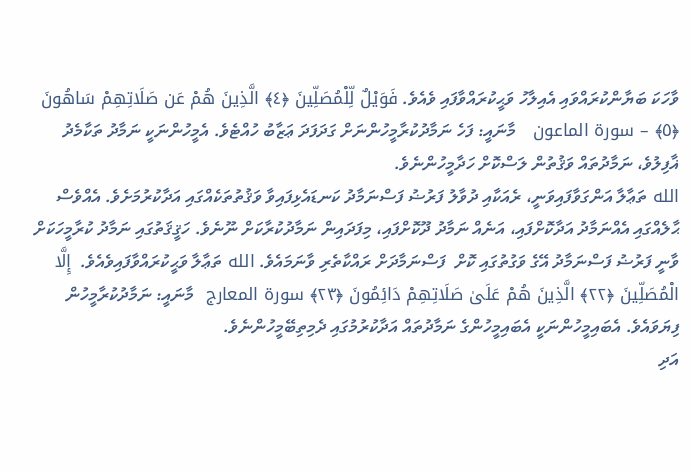ވާހަކަ ބަޔާންކުރައްވައި އެއިލާހު ވަޙީކުރައްވާފައި ވެއެވެ. فَوَيْلٌ لِّلْمُصَلِّينَ ﴿٤﴾ الَّذِينَ هُمْ عَن صَلَاتِهِمْ سَاهُونَ ﴿٥﴾ – سورة الماعون   މާނައީ: ފަހެ ނަމާދުކުރާމީހުންނަށް ގަދަފަދަ ޢަޒާބު ހުއްޓެވެ. އެމީހުންނަކީ ނަމާދު ތަކާމެދު ޣާފިލުވެ، ނަމާދުތައް ވަޤުތުން ލަސްކޮށް ހަދާމީހުންނެވެ.
الله ތަޢާލާ އަންގަވާފައިވަނީ، ރެއަކާއި ދުވާލު ފަރުޟު ފަސްނަމާދު ކަނޑައެޅިފައިވާ ވަޤުތުތަކެއްގައި އަދާކުރުމަށެވެ. އެއްވެސް ޙާލެއްގައި އެއްނަމާދު އަދާކޮށްފައި، އަނެއް ނަމާދު ދޫކޮށްފައި، މިފަދައިން ނަމާދުކުރާކަށް ނޫނެވެ. ހަޤީޤަތުގައި ނަމާދު ކުރާމީހަކަށް ވާނީ ފަރުޟު ފަސްނަމާދު އޭގެ ވަގުތުގައި ކޮށް  ފަސްނަމާދަށް ރައްކާތެރި ވާނަމައެވެ. الله ތަޢާލާ ވަޙީކުރައްވާފައިވެއެވެ.  إِلَّا الْمُصَلِّينَ ﴿٢٢﴾ الَّذِينَ هُمْ عَلَىٰ صَلَاتِهِمْ دَائِمُونَ ﴿٢٣﴾ سورة المعارج  މާނައީ: ނަމާދުކުރާމީހުން ފިޔަވައެވެ. އެބައިމީހުންނަކީ އެބައިމީހުންގެ ނަމާދުތައް އަދާކުރުމުގައި ދެމިތިބޭމީހުންނެވެ.
އަދި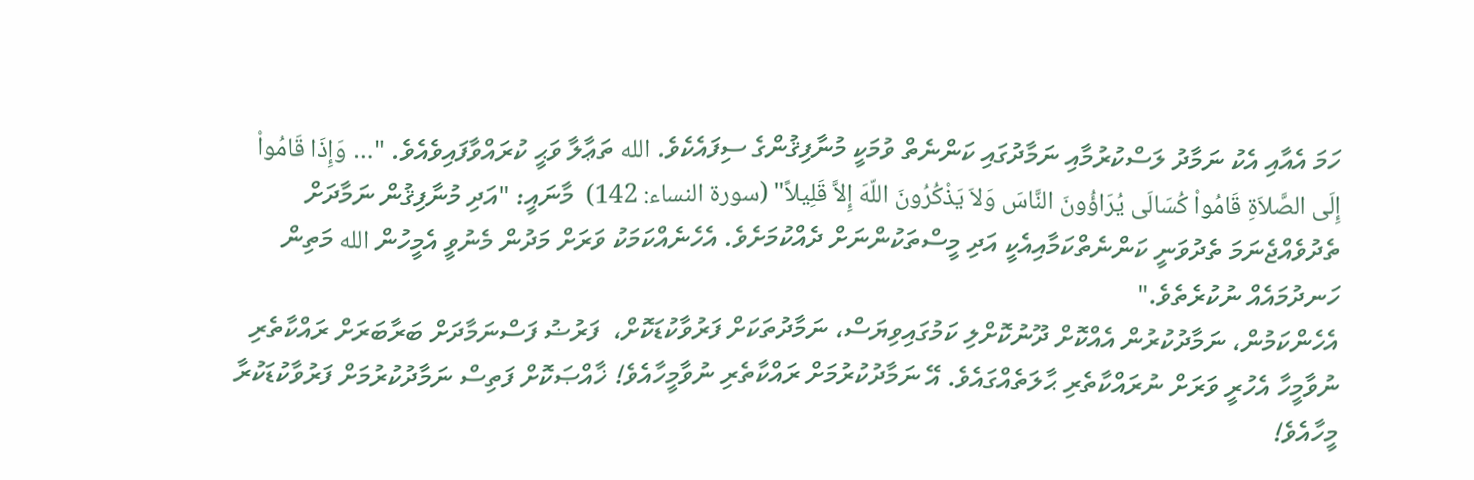ހަމަ އެއާއި އެކު ނަމާދު ލަސްކުރުމާއި ނަމާދުގައި ކަންނެތް ވުމަކީ މުނާފިޤުންގެ ސިފައެކެވެ. الله ތަޢާލާ ވަޙީ ކުރައްވާފައިވެއެވެ. "… وَإِذَا قَامُواْ إِلَى الصَّلاَةِ قَامُواْ كُسَالَى يُرَاؤُونَ النَّاسَ وَلاَ يَذْكُرُونَ اللّهَ إِلاَّ قَلِيلاً" (سورة النساء: 142)  މާނައީ: "އަދި މުނާފިޤުން ނަމާދަށް ތެދުވެއްޖެނަމަ ތެދުވަނީ ކަންނެތްކަމާއިއެކީ އަދި މީސްތަކުންނަށް ދެއްކުމަށެވެ. އެހެނެއްކަމަކު ވަރަށް މަދުން މެނުވީ އެމީހުން الله މަތިން ހަނދުމައެއް ނުކުރެތެވެ."
އެހެންކަމުން، ނަމާދުކުރުން އެއްކޮށް ދޫނުކޮށްލި ކަމުގައިވިޔަސް، ނަމާދުތަކަށް ފަރުވާކުޑަކޮށް،  ފަރުޟު ފަސްނަމާދަށް ބަރާބަރަށް ރައްކާތެރި ނުވާމީހާ އެހުރީ ވަރަށް ނުރައްކާތެރި ޙާލަތެއްގައެވެ. އޭ ނަމާދުކުރުމަށް ރައްކާތެރި ނުވާމީހާއެވެ! ޚާއްޞަކޮށް ފަތިސް ނަމާދުކުރުމަށް ފަރުވާކުޑަކުރާ މީހާއެވެ!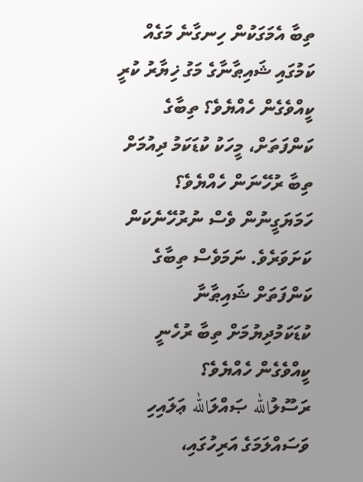ތިބާ އެމަގަކުން ހިނގާނެ މަގެއް ކަމުގައި ޝައިޠާނާގެ މަގު ޚިޔާރު ކުރީ ކީއްވެގެން ހެއްޔެވެ؟ ތިބާގެ ކަންފަތަށް، މީހަކު ކުޑަކަމު ދިއުމަށް ތިބާ ރުހޭނަން ހެއްޔެވެ؟ ހަމަޔަގީނުން ވެސް ނުރުހޭނެކަން ކަށަވަރެވެ. ނަމަވެސް ތިބާގެ ކަންފަތަށް ޝައިޠާނާ ކުޑަކަމުދިޔުމަށް ތިބާ ރުހެނީ ކީއްވެގެން ހެއްޔެވެ؟
ރަސޫލުالله ޞައްލަالله ޢަލައިހި ވަސައްލަމަގެ އަރިހުގައި،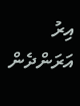އިރު އަރަންދެން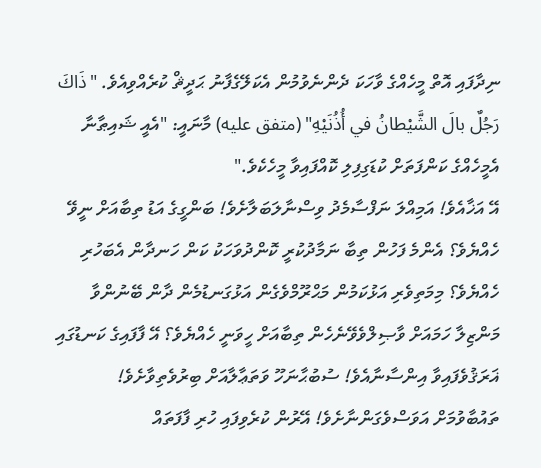ނިދާފައި އޮތް މީހެއްގެ ވާހަކަ ދެންނެވުމުން އެކަލޭގެފާނު ޙަދީޘް ކުރެއްވިއެވެ. "ذَاكَ رَجُلٌ بالَ الشَّيْطانُ في أُذُنَيْهِ" (متفق عليه) މާނައީ: "އެއީ ޝައިޠާނާ އެމީހެއްގެ ކަންފަތަށް ކުޑަގިފިލި ކޮއްފައިވާ މީހެކެވެ."
އޭ އަޚާއެވެ! އަމިއްލަ ނަފްސާމެދު ވިސްނާލަބަލާށެވެ! ބަންގީގެ އަޑު ތިބާއަށް ނީވޭ ހެއްޔެވެ؟ އެންމެ ފަހުން ތިބާ ނަމާދުކުރީ ކޮންދުވަހަކު ކަން ހަނދާން އެބަހުރި ހެއްޔެވެ؟ މިމަތިވެރި އަޅުކަމުން މަޙްރޫމްވެގެން އަޅުގަނޑުމެން ދާން ބޭނުންވާ މަންޒިލާ ހަމައަށް ވާޞިލްވެވޭނެހެން ތިބާއަށް ހީވަނީ ހެއްޔެވެ؟ އޭ ފާފައިގެ ކަނޑުގައި ޣަރަޤުވެފައިވާ އިންސާނާއެވެ! ސުބުޙާނަހޫ ވަތަޢާލާއަށް ބިރުވެތިވާށެވެ! ތައުބާވުމަށް އަވަސްވެގަންނާށެވެ! އޭރުން ކުރެވިފައި ހުރި ފާފަތައް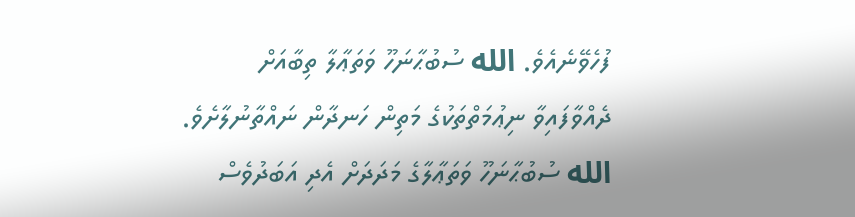ފުހެވޭނެއެވެ. الله ސުބުޙާނަހޫ ވަތަޢާލާ ތިބާއަށް ދެއްވާފައިވާ ނިޢުމަތްތަކުގެ މަތިން ހަނދާން ނައްތާނުލާށެވެ. الله ސުބުޙާނަހޫ ވަތަޢާލާގެ މަދަދަށް އެދި އަބަދުވެސް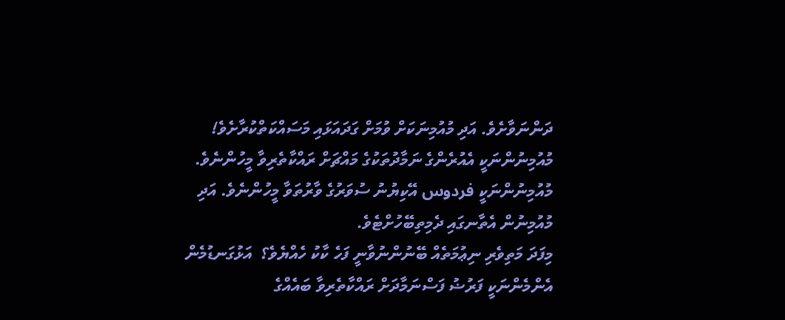ދަންނަވާށެވެ. އަދި މުއުމިނަކަށް ވުމަށް ގަދައަޅައި މަސައްކަތްކުރާށެވެ!  މުއުމިނުންނަކީ އެއުރެންގެ ނަމާދުތަކުގެ މައްޗަށް ރައްކާތެރިވާ މީހުންނެވެ. މުއުމިނުންނަކީ فردوس އޭކިޔުނު ސުވަރުގެ ވާރުތަވާ މީހުންނެވެ. އަދި މުއުމިނުން އެތާނގައި ދެމިތިބޭހުށްޓެވެ.
މިފަދަ މަތިވެރި ނިޢުމަތެއް ބޭނުންނުވާނީ ފަހެ ކާކު ހެއްޔެވެ؟  އަޅުގަނޑުމެން އެންމެންނަކީ ފަރުޟު ފަސްނަމާދަށް ރައްކާތެރިވާ ބައެއްގެ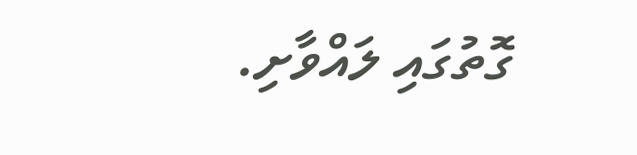ގޮތުގައި ލައްވާށި.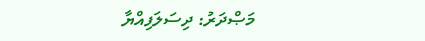މަޞްދަރު: ދިސަލަފިއްޔާ